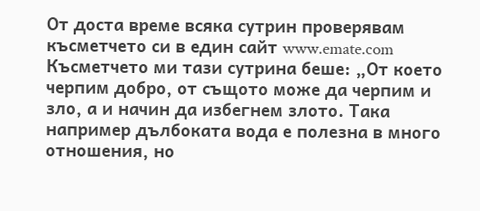От доста време всяка сутрин проверявам късметчето си в един сайт www.emate.com Късметчето ми тази сутрина беше: „От което черпим добро, от същото може да черпим и зло, а и начин да избегнем злото. Така например дълбоката вода е полезна в много отношения, но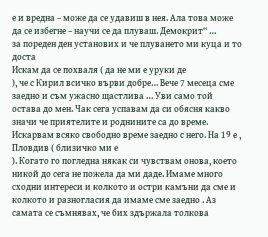е и вредна – може да се удавиш в нея. Ала това може да се избегне – научи се да плуваш. Демокрит“ …
за пореден ден установих и че плуването ми куца и то доста
Искам да се похваля ( да не ми е уруки де
), че с Кирил всичко върви добре… Вече 7 месеца сме заедно и съм ужасно щастлива … Уви само той остава до мен. Чак сега успавам да си обясня какво значи че приятелите и роднините са до време.
Искарвам всяко свободно време заедно с него. На 19 е , Пловдив ( близичко ми е
). Когато го погледна някак си чувствам онова, което никой до сега не пожела да ми даде. Имаме много сходни интереси и колкото и остри камъни да сме и колкото и разногласия да имаме сме заедно . Аз самата се съмнявах, че бих здържала толкова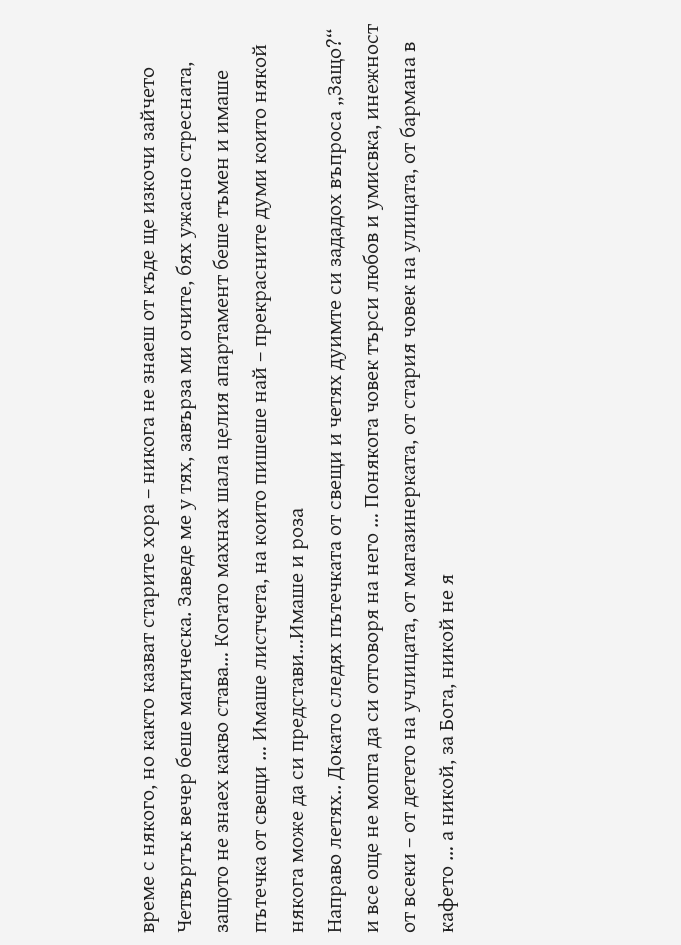време с някого, но както казват старите хора – никога не знаеш от къде ще изкочи зайчето
Четвъртък вечер беше магическа. Заведе ме у тях, завърза ми очите, бях ужасно стресната, защото не знаех какво става… Когато махнах шала целия апартамент беше тъмен и имаше пътечка от свещи … Имаше листчета, на които пишеше най – прекрасните думи които някой някога може да си представи…Имаше и роза
Направо летях.. Докато следях пътечката от свещи и четях дуимте си зададох въпроса „Защо?“ и все още не мопга да си отговоря на него … Понякога човек търси любов и умисвка, инежност от всеки – от детето на учлицата, от магазинерката, от стария човек на улицата, от бармана в кафето … а никой, за Бога, никой не я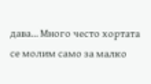дава… Много често хортата се молим само за малко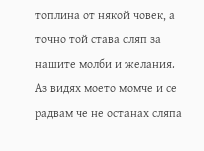топлина от някой човек, а точно той става сляп за нашите молби и желания. Аз видях моето момче и се радвам че не останах сляпа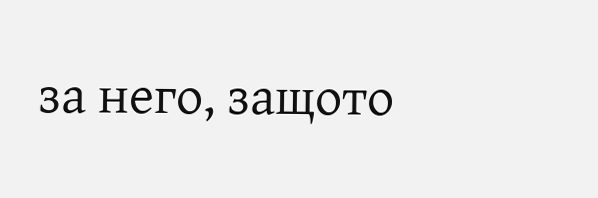за него, защото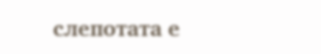слепотата е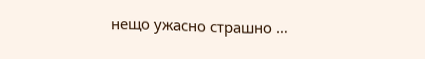нещо ужасно страшно …